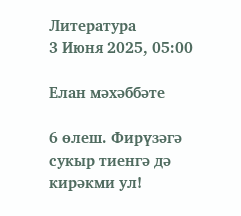Литература
3 Июня 2025, 05:00

Елан мәхәббәте

6 өлеш. Фирүзәгә сукыр тиенгә дә кирәкми ул!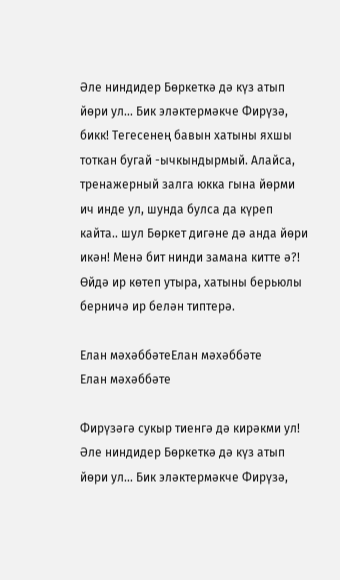Әле ниндидер Бөркеткә дә күз атып йөри ул... Бик эләктермәкче Фирүзә, бикк! Тегесенең бавын хатыны яхшы тоткан бугай -ычкындырмый. Алайса, тренажерный залга юкка гына йөрми ич инде ул, шунда булса да күреп кайта.. шул Бөркет дигәне дә анда йөри икән! Менә бит нинди замана китте ә?! Өйдә ир көтеп утыра, хатыны берьюлы берничә ир белән типтерә.

Елан мәхәббәтеЕлан мәхәббәте
Елан мәхәббәте

Фирүзәгә сукыр тиенгә дә кирәкми ул! Әле ниндидер Бөркеткә дә күз атып йөри ул... Бик эләктермәкче Фирүзә,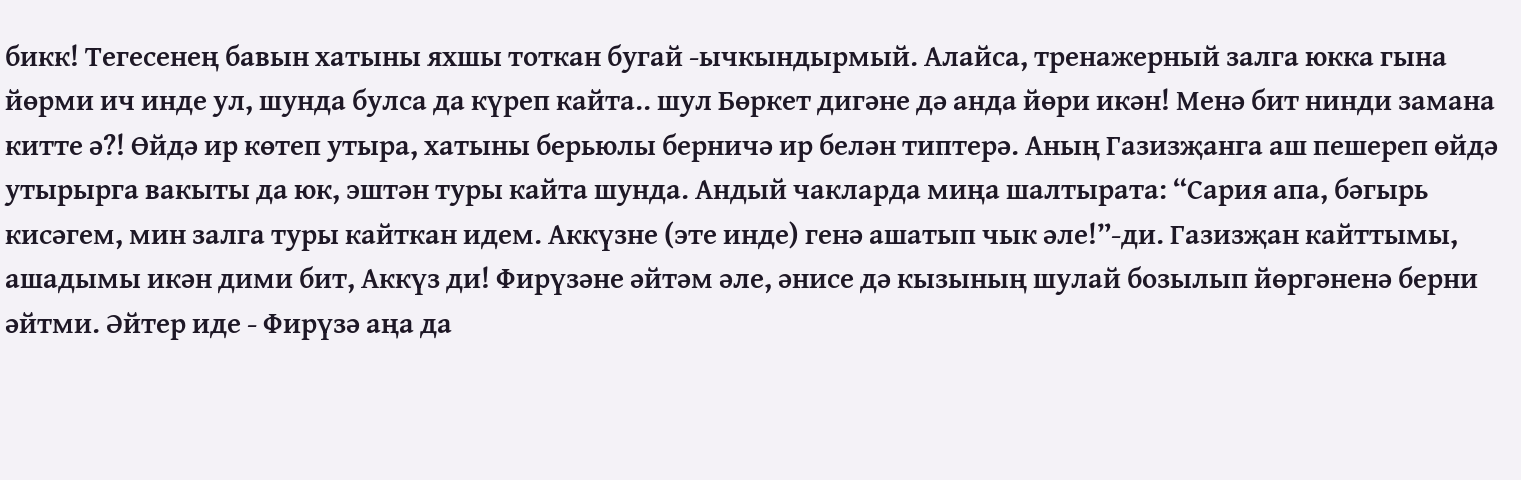бикк! Тегесенең бавын хатыны яхшы тоткан бугай -ычкындырмый. Алайса, тренажерный залга юкка гына йөрми ич инде ул, шунда булса да күреп кайта.. шул Бөркет дигәне дә анда йөри икән! Менә бит нинди замана китте ә?! Өйдә ир көтеп утыра, хатыны берьюлы берничә ир белән типтерә. Аның Газизҗанга аш пешереп өйдә утырырга вакыты да юк, эштән туры кайта шунда. Андый чакларда миңа шалтырата: “Сария апа, бәгырь кисәгем, мин залга туры кайткан идем. Аккүзне (эте инде) генә ашатып чык әле!”-ди. Газизҗан кайттымы, ашадымы икән дими бит, Аккүз ди! Фирүзәне әйтәм әле, әнисе дә кызының шулай бозылып йөргәненә берни әйтми. Әйтер иде - Фирүзә аңа да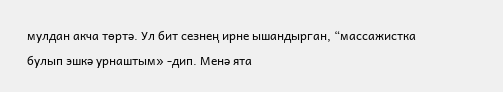мулдан акча төртә. Ул бит сезнең ирне ышандырган, “массажистка булып эшкә урнаштым» -дип. Менә ята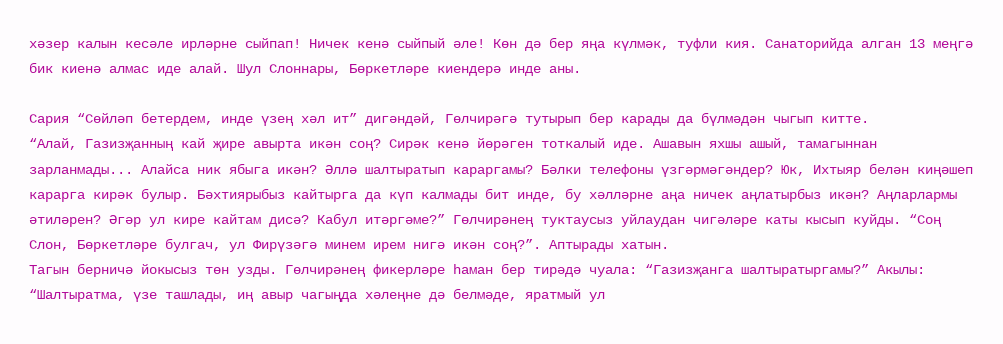хәзер калын кесәле ирләрне сыйпап! Ничек кенә сыйпый әле! Көн дә бер яңа күлмәк, туфли кия. Санаторийда алган 13 меңгә бик киенә алмас иде алай. Шул Слоннары, Бөркетләре киендерә инде аны.

Сария “Сөйләп бетердем, инде үзең хәл ит” дигәндәй, Гөлчирәгә тутырып бер карады да бүлмәдән чыгып китте.
“Алай, Газизҗанның кай җире авырта икән соң? Сирәк кенә йөрәген тоткалый иде. Ашавын яхшы ашый, тамагыннан зарланмады... Алайса ник ябыга икән? Әллә шалтыратып караргамы? Бәлки телефоны үзгәрмәгәндер? Юк, Ихтыяр белән киңәшеп карарга кирәк булыр. Бәхтиярыбыз кайтырга да күп калмады бит инде, бу хәлләрне аңа ничек аңлатырбыз икән? Аңларлармы әтиләрен? Әгәр ул кире кайтам дисә? Кабул итәргәме?” Гөлчирәнең туктаусыз уйлаудан чигәләре каты кысып куйды. “Соң Слон, Бөркетләре булгач, ул Фирүзәгә минем ирем нигә икән соң?”. Аптырады хатын.
Тагын берничә йокысыз төн узды. Гөлчирәнең фикерләре һаман бер тирәдә чуала: “Газизҗанга шалтыратыргамы?” Акылы: “Шалтыратма, үзе ташлады, иң авыр чагыңда хәлеңне дә белмәде, яратмый ул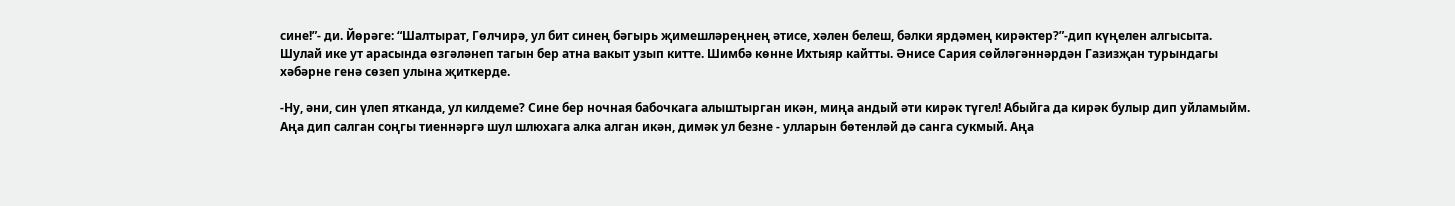сине!”- ди. Йөрәге: “Шалтырат, Гөлчирә, ул бит синең бәгырь җимешләреңнең әтисе, хәлен белеш, бәлки ярдәмең кирәктер?”-дип күңелен алгысыта.
Шулай ике ут арасында өзгәләнеп тагын бер атна вакыт узып китте. Шимбә көнне Ихтыяр кайтты. Әнисе Сария сөйләгәннәрдән Газизҗан турындагы хәбәрне генә сөзеп улына җиткерде.

-Ну, әни, син үлеп ятканда, ул килдеме? Сине бер ночная бабочкага алыштырган икән, миңа андый әти кирәк түгел! Абыйга да кирәк булыр дип уйламыйм. Аңа дип салган соңгы тиеннәргә шул шлюхага алка алган икән, димәк ул безне - улларын бөтенләй дә санга сукмый. Аңа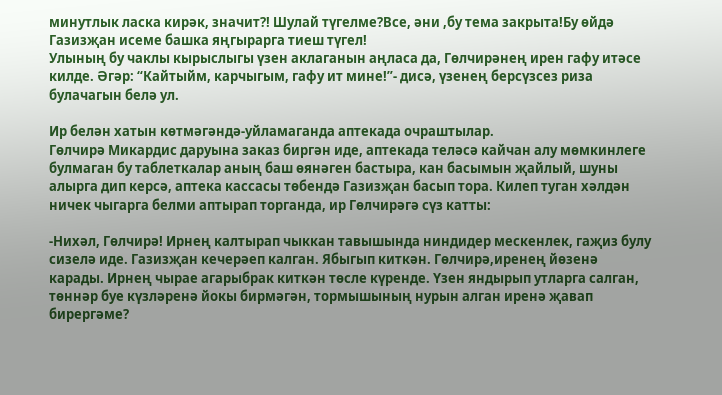минутлык ласка кирәк, значит?! Шулай түгелме?Все, әни ,бу тема закрыта!Бу өйдә Газизҗан исеме башка яңгырарга тиеш түгел!
Улының бу чаклы кырыслыгы үзен аклаганын аңласа да, Гөлчирәнең ирен гафу итәсе килде. Әгәр: “Кайтыйм, карчыгым, гафу ит мине!”- дисә, үзенең берсүзсез риза булачагын белә ул.

Ир белән хатын көтмәгәндә-уйламаганда аптекада очраштылар.
Гөлчирә Микардис даруына заказ биргән иде, аптекада теләсә кайчан алу мөмкинлеге булмаган бу таблеткалар аның баш өянәген бастыра, кан басымын җайлый, шуны алырга дип керсә, аптека кассасы төбендә Газизҗан басып тора. Килеп туган хәлдән ничек чыгарга белми аптырап торганда, ир Гөлчирәгә сүз катты:

-Нихәл, Гөлчирә! Ирнең калтырап чыккан тавышында ниндидер мескенлек, гаҗиз булу сизелә иде. Газизҗан кечерәеп калган. Ябыгып киткән. Гөлчирә,иренең йөзенә карады. Ирнең чырае агарыбрак киткән төсле күренде. Үзен яндырып утларга салган, төннәр буе күзләренә йокы бирмәгән, тормышының нурын алган иренә җавап бирергәме?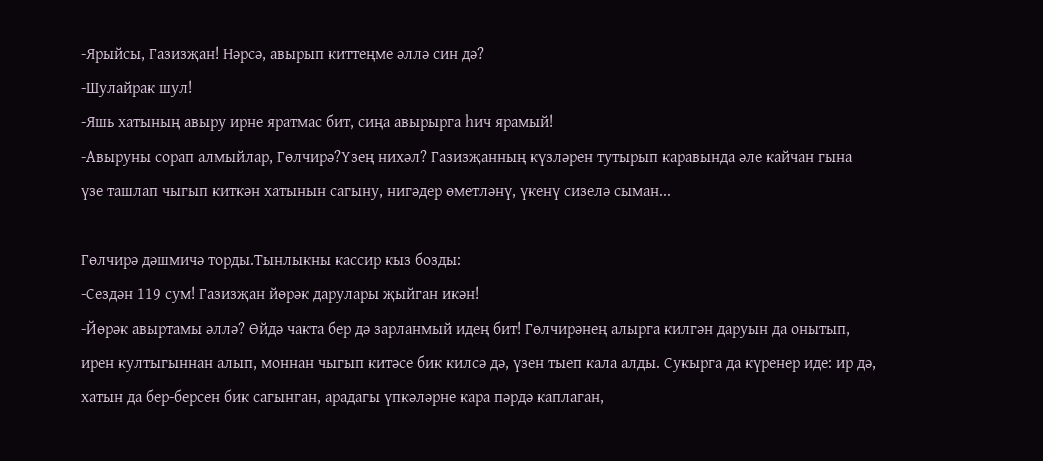-Ярыйсы, Газизҗан! Нәрсә, авырып киттеңме әллә син дә?
-Шулайрак шул!
-Яшь хатының авыру ирне яратмас бит, сиңа авырырга һич ярамый!
-Авыруны сорап алмыйлар, Гөлчирә?Үзең нихәл? Газизҗанның күзләрен тутырып каравында әле кайчан гына үзе ташлап чыгып киткән хатынын сагыну, нигәдер өметләнү, үкенү сизелә сыман...

Гөлчирә дәшмичә торды.Тынлыкны кассир кыз бозды:
-Сездән 119 сум! Газизҗан йөрәк дарулары җыйган икән!
-Йөрәк авыртамы әллә? Өйдә чакта бер дә зарланмый идең бит! Гөлчирәнең алырга килгән даруын да онытып, ирен култыгыннан алып, моннан чыгып китәсе бик килсә дә, үзен тыеп кала алды. Сукырга да күренер иде: ир дә, хатын да бер-берсен бик сагынган, арадагы үпкәләрне кара пәрдә каплаган,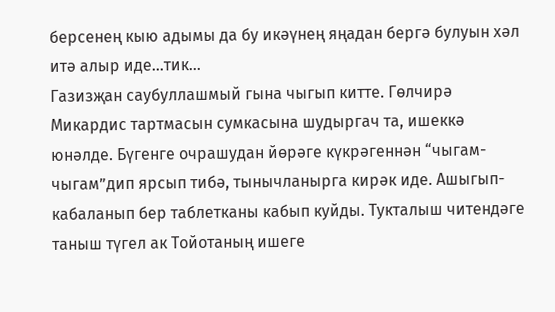берсенең кыю адымы да бу икәүнең яңадан бергә булуын хәл итә алыр иде...тик...
Газизҗан саубуллашмый гына чыгып китте. Гөлчирә Микардис тартмасын сумкасына шудыргач та, ишеккә юнәлде. Бүгенге очрашудан йөрәге күкрәгеннән “чыгам-чыгам”дип ярсып тибә, тынычланырга кирәк иде. Ашыгып-кабаланып бер таблетканы кабып куйды. Тукталыш читендәге таныш түгел ак Тойотаның ишеге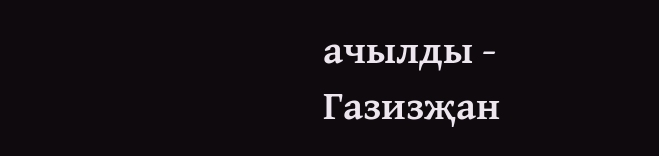ачылды - Газизҗан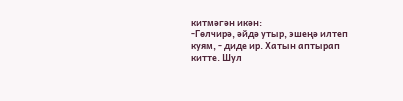китмәгән икән:
-Гөлчирә, әйдә утыр, эшеңә илтеп куям, - диде ир. Хатын аптырап китте. Шул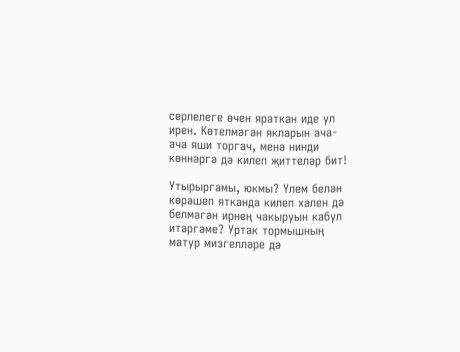серлелеге өчен яраткан иде ул ирен. Көтелмәгән якларын ача-ача яши торгач, менә нинди көннәргә дә килеп җиттеләр бит!

Утырыргамы, юкмы? Үлем белән көрәшеп ятканда килеп хәлен дә белмәгән ирнең чакыруын кабул итәргәме? Уртак тормышның матур мизгелләре дә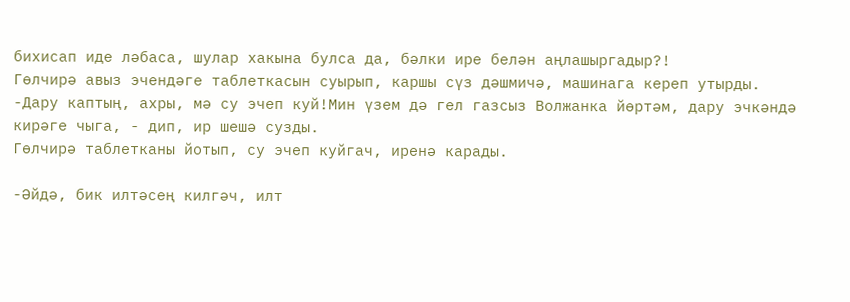бихисап иде ләбаса, шулар хакына булса да, бәлки ире белән аңлашыргадыр?!
Гөлчирә авыз эчендәге таблеткасын суырып, каршы сүз дәшмичә, машинага кереп утырды.
-Дару каптың, ахры, мә су эчеп куй!Мин үзем дә гел газсыз Волжанка йөртәм, дару эчкәндә кирәге чыга, - дип, ир шешә сузды.
Гөлчирә таблетканы йотып, су эчеп куйгач, иренә карады.

-Әйдә, бик илтәсең килгәч, илт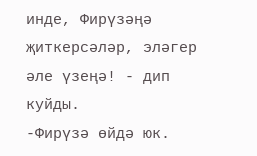инде, Фирүзәңә җиткерсәләр, эләгер әле үзеңә! - дип куйды.
-Фирүзә өйдә юк.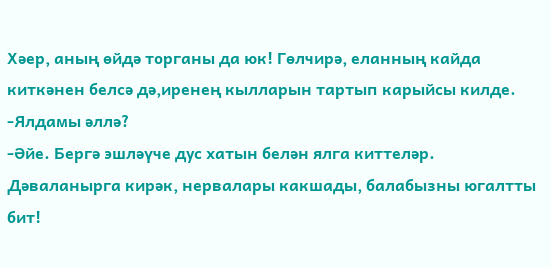Хәер, аның өйдә торганы да юк! Гөлчирә, еланның кайда киткәнен белсә дә,иренең кылларын тартып карыйсы килде.
-Ялдамы әллә?
-Әйе. Бергә эшләүче дус хатын белән ялга киттеләр. Дәваланырга кирәк, нервалары какшады, балабызны югалтты бит!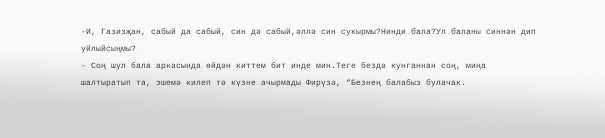-И, Газизҗан, сабый да сабый, син дә сабый,әллә син сукырмы?Нинди бала?Ул баланы синнән дип уйлыйсыңмы?
- Соң шул бала аркасында өйдән киттем бит инде мин.Теге бездә кунганнан соң, миңа шалтыратып та, эшемә килеп тә күзне ачырмады Фирүзә, “Безнең балабыз булачак.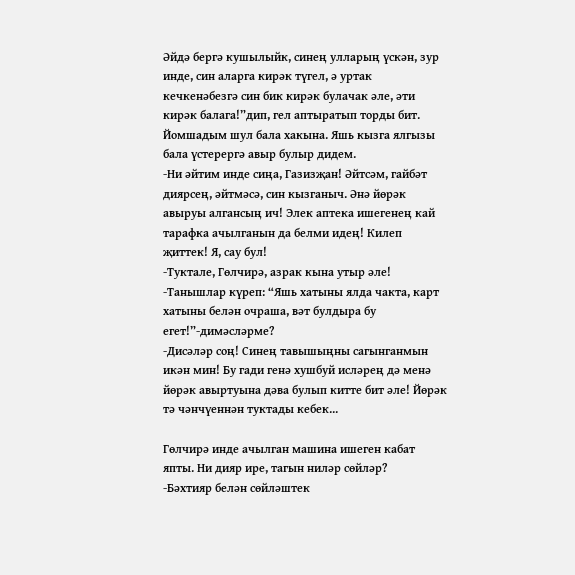Әйдә бергә кушылыйк, синең улларың үскән, зур инде, син аларга кирәк түгел, ә уртак кечкенәбезгә син бик кирәк булачак әле, әти кирәк балага!”дип, гел аптыратып торды бит. Йомшадым шул бала хакына. Яшь кызга ялгызы бала үстерергә авыр булыр дидем.
-Ни әйтим инде сиңа, Газизҗан! Әйтсәм, гайбәт диярсең, әйтмәсә, син кызганыч. Әнә йөрәк авыруы алгансың ич! Элек аптека ишегенең кай тарафка ачылганын да белми идең! Килеп җиттек! Я, сау бул!
-Туктале, Гөлчирә, азрак кына утыр әле!
-Танышлар күреп: “Яшь хатыны ялда чакта, карт хатыны белән очраша, вәт булдыра бу егет!”-димәсләрме?
-Дисәләр соң! Синең тавышыңны сагынганмын икән мин! Бу гади генә хушбуй исләрең дә менә йөрәк авыртуына дәва булып китте бит әле! Йөрәк тә чәнчүеннән туктады кебек...

Гөлчирә инде ачылган машина ишеген кабат япты. Ни дияр ире, тагын ниләр сөйләр?
-Бәхтияр белән сөйләштек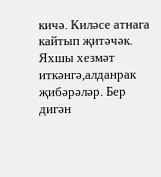кичә. Киләсе атнага кайтып җитәчәк. Яхшы хезмәт иткәнгә,алданрак җибәрәләр. Бер дигән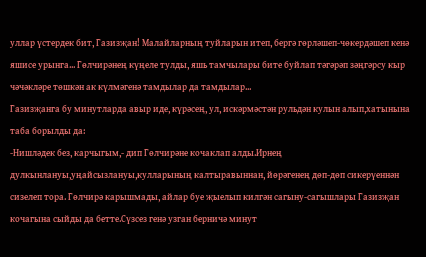уллар үстердек бит, Газизҗан! Малайларның туйларын итеп, бергә гөрләшеп-чөкердәшеп кенә яшисе урынга... Гөлчирәнең күңеле тулды, яшь тамчылары бите буйлап тәгәрәп зәңгәрсу кыр чәчәкләре төшкән ак күлмәгенә тамдылар да тамдылар...
Газизҗанга бу минутларда авыр иде, күрәсең, ул, искәрмәстән рульдән кулын алып,хатынына таба борылды да:
-Нишләдек без, карчыгым,- дип Гөлчирәне кочаклап алды.Ирнең дулкынлануы,уңайсызлануы,кулларының калтыравыннан, йөрәгенең дөп-дөп сикерүеннән сизелеп тора. Гөлчирә карышмады, айлар буе җыелып килгән сагыну-сагышлары Газизҗан кочагына сыйды да бетте.Сүзсез генә узган берничә минут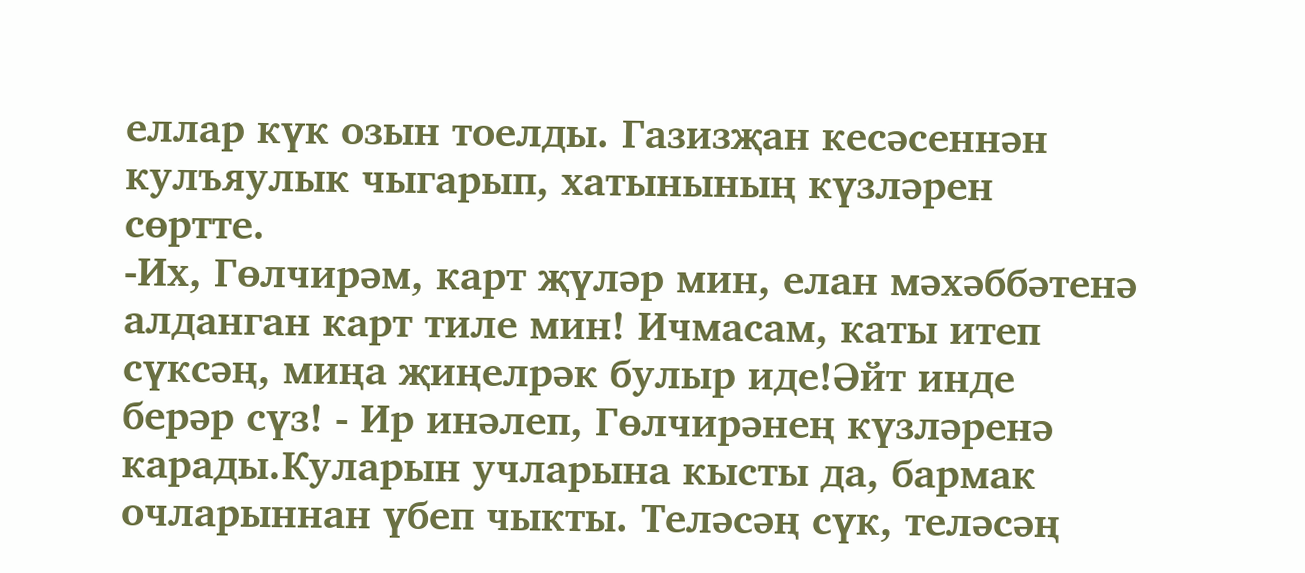еллар күк озын тоелды. Газизҗан кесәсеннән кулъяулык чыгарып, хатынының күзләрен сөртте.
-Их, Гөлчирәм, карт җүләр мин, елан мәхәббәтенә алданган карт тиле мин! Ичмасам, каты итеп сүксәң, миңа җиңелрәк булыр иде!Әйт инде берәр сүз! - Ир инәлеп, Гөлчирәнең күзләренә карады.Куларын учларына кысты да, бармак очларыннан үбеп чыкты. Теләсәң сүк, теләсәң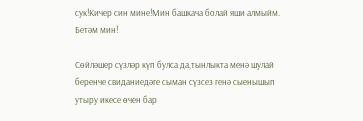сук!Кичер син мине!Мин башкача болай яши алмыйм. Бетәм мин!

Сөйләшер сүзләр күп булса да,тынлыкта менә шулай беренче свиданиедәге сыман сүзсез генә сыенышып утыру икесе өчен бар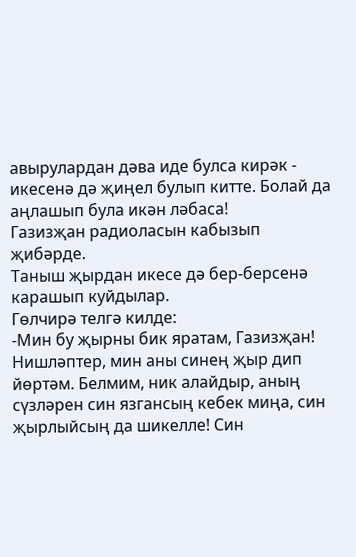авырулардан дәва иде булса кирәк - икесенә дә җиңел булып китте. Болай да аңлашып була икән ләбаса!
Газизҗан радиоласын кабызып җибәрде.
Таныш җырдан икесе дә бер-берсенә карашып куйдылар.
Гөлчирә телгә килде:
-Мин бу җырны бик яратам, Газизҗан! Нишләптер, мин аны синең җыр дип йөртәм. Белмим, ник алайдыр, аның сүзләрен син язгансың кебек миңа, син җырлыйсың да шикелле! Син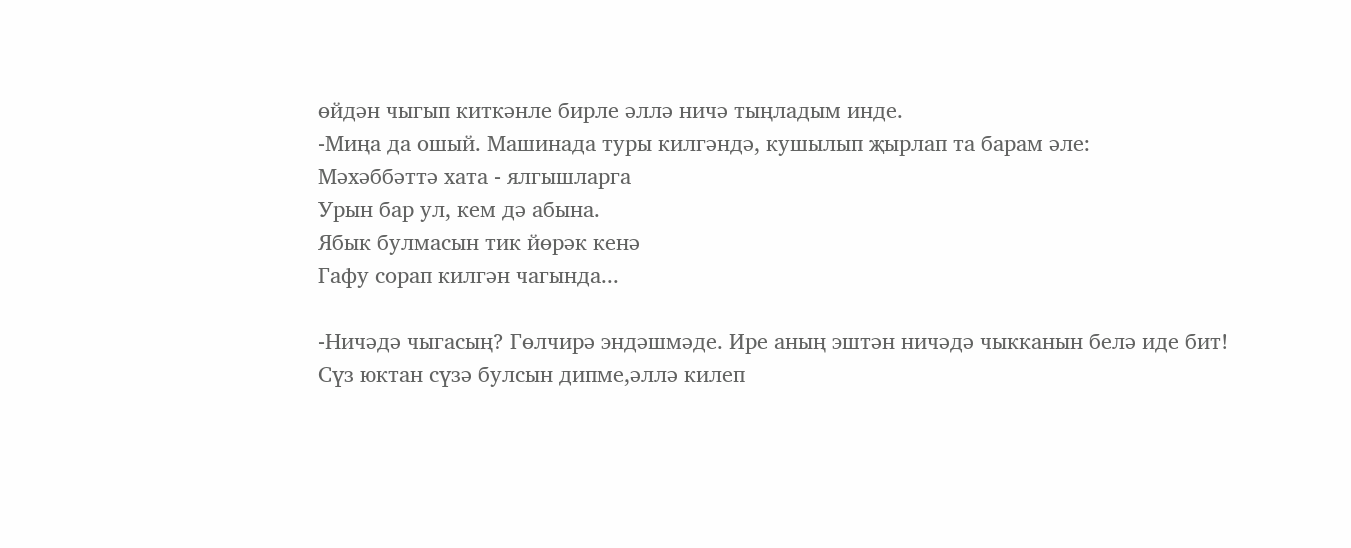өйдән чыгып киткәнле бирле әллә ничә тыңладым инде.
-Миңа да ошый. Машинада туры килгәндә, кушылып җырлап та барам әле:
Мәхәббәттә хата - ялгышларга
Урын бар ул, кем дә абына.
Ябык булмасын тик йөрәк кенә
Гафу сорап килгән чагында...

-Ничәдә чыгасың? Гөлчирә эндәшмәде. Ире аның эштән ничәдә чыкканын белә иде бит! Сүз юктан сүзә булсын дипме,әллә килеп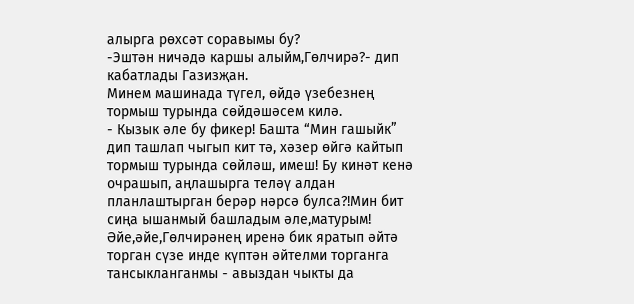алырга рөхсәт соравымы бу?
-Эштән ничәдә каршы алыйм,Гөлчирә?- дип кабатлады Газизҗан.
Минем машинада түгел, өйдә үзебезнең тормыш турында сөйдәшәсем килә.
- Кызык әле бу фикер! Башта “Мин гашыйк” дип ташлап чыгып кит тә, хәзер өйгә кайтып тормыш турында сөйләш, имеш! Бу кинәт кенә очрашып, аңлашырга теләү алдан планлаштырган берәр нәрсә булса?!Мин бит сиңа ышанмый башладым әле,матурым!
Әйе,әйе,Гөлчирәнең иренә бик яратып әйтә торган сүзе инде күптән әйтелми торганга тансыкланганмы - авыздан чыкты да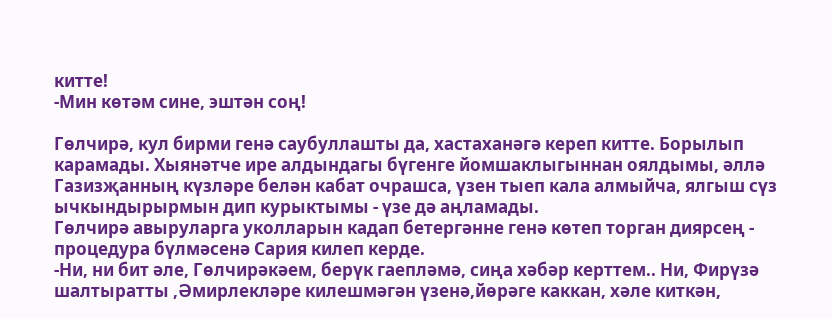китте!
-Мин көтәм сине, эштән соң!

Гөлчирә, кул бирми генә саубуллашты да, хастаханәгә кереп китте. Борылып карамады. Хыянәтче ире алдындагы бүгенге йомшаклыгыннан оялдымы, әллә Газизҗанның күзләре белән кабат очрашса, үзен тыеп кала алмыйча, ялгыш сүз ычкындырырмын дип курыктымы - үзе дә аңламады.
Гөлчирә авыруларга уколларын кадап бетергәнне генә көтеп торган диярсең - процедура бүлмәсенә Сария килеп керде.
-Ни, ни бит әле, Гөлчирәкәем, берүк гаепләмә, сиңа хәбәр керттем.. Ни, Фирүзә шалтыратты ,Әмирлекләре килешмәгән үзенә,йөрәге каккан, хәле киткән,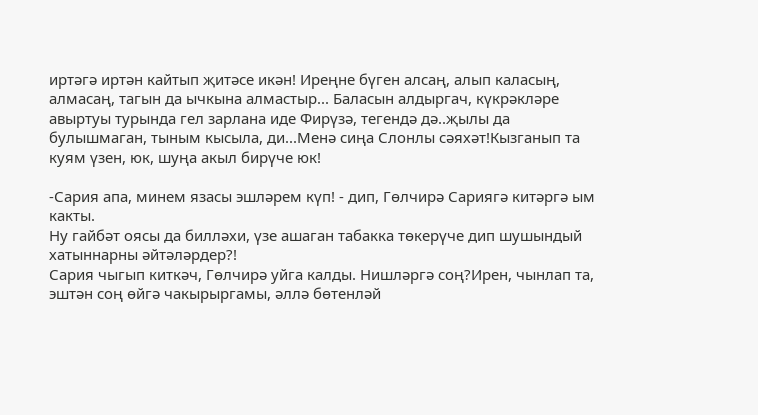иртәгә иртән кайтып җитәсе икән! Иреңне бүген алсаң, алып каласың, алмасаң, тагын да ычкына алмастыр... Баласын алдыргач, күкрәкләре авыртуы турында гел зарлана иде Фирүзә, тегендә дә..җылы да булышмаган, тыным кысыла, ди...Менә сиңа Слонлы сәяхәт!Кызганып та куям үзен, юк, шуңа акыл бирүче юк!

-Сария апа, минем язасы эшләрем күп! - дип, Гөлчирә Сариягә китәргә ым какты.
Ну гайбәт оясы да билләхи, үзе ашаган табакка төкерүче дип шушындый хатыннарны әйтәләрдер?!
Сария чыгып киткәч, Гөлчирә уйга калды. Нишләргә соң?Ирен, чынлап та, эштән соң өйгә чакырыргамы, әллә бөтенләй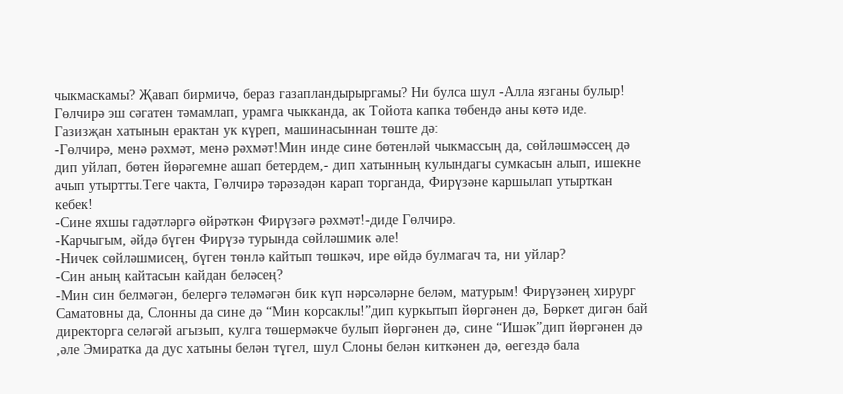чыкмаскамы? Җавап бирмичә, бераз газапландырыргамы? Ни булса шул -Алла язганы булыр!
Гөлчирә эш сәгатен тәмамлап, урамга чыкканда, ак Тойота капка төбендә аны көтә иде. Газизҗан хатынын ерактан ук күреп, машинасыннан төште дә:
-Гөлчирә, менә рәхмәт, менә рәхмәт!Мин инде сине бөтенләй чыкмассың да, сөйләшмәссең дә дип уйлап, бөтен йөрәгемне ашап бетердем,- дип хатынның кулындагы сумкасын алып, ишекне ачып утыртты.Теге чакта, Гөлчирә тәрәзәдән карап торганда, Фирүзәне каршылап утырткан кебек!
-Сине яхшы гадәтләргә өйрәткән Фирүзәгә рәхмәт!-диде Гөлчирә.
-Карчыгым, әйдә бүген Фирүзә турында сөйләшмик әле!
-Ничек сөйләшмисең, бүген төнлә кайтып төшкәч, ире өйдә булмагач та, ни уйлар?
-Син аның кайтасын кайдан беләсең?
-Мин син белмәгән, белергә теләмәгән бик күп нәрсәләрне беләм, матурым! Фирүзәнең хирург Саматовны да, Слонны да сине дә “Мин корсаклы!”дип куркытып йөргәнен дә, Бөркет дигән бай директорга селәгәй агызып, кулга төшермәкче булып йөргәнен дә, сине “Ишәк”дип йөргәнен дә ,әле Эмиратка да дус хатыны белән түгел, шул Слоны белән киткәнен дә, өегездә бала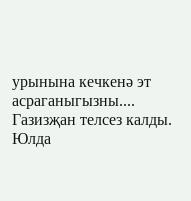урынына кечкенә эт асраганыгызны....
Газизҗан телсез калды. Юлда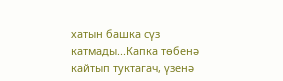хатын башка сүз катмады...Капка төбенә кайтып туктагач, үзенә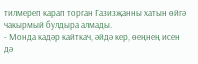тилмереп карап торган Газизҗанны хатын өйгә чакырмый булдыра алмады.
- Монда кадәр кайткач, әйдә кер, өеңнең исен дә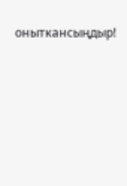оныткансыңдыр!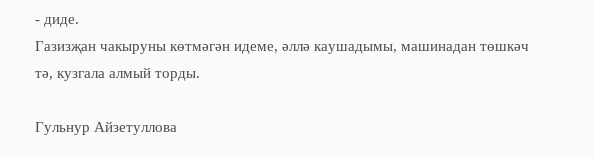- диде.
Газизҗан чакыруны көтмәгән идеме, әллә каушадымы, машинадан төшкәч тә, кузгала алмый торды.

Гульнур Айзетуллова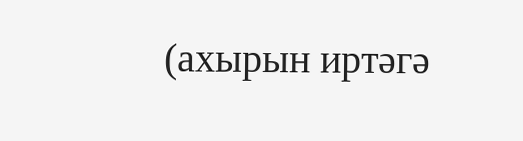(ахырын иртәгә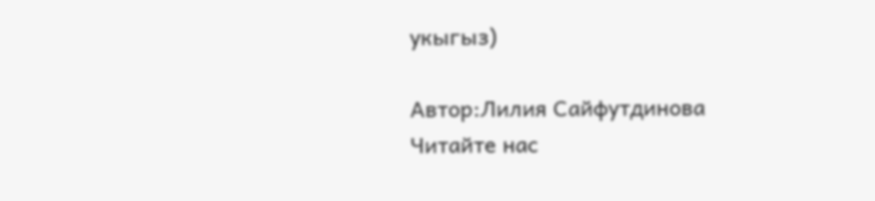укыгыз)

Автор:Лилия Сайфутдинова
Читайте нас